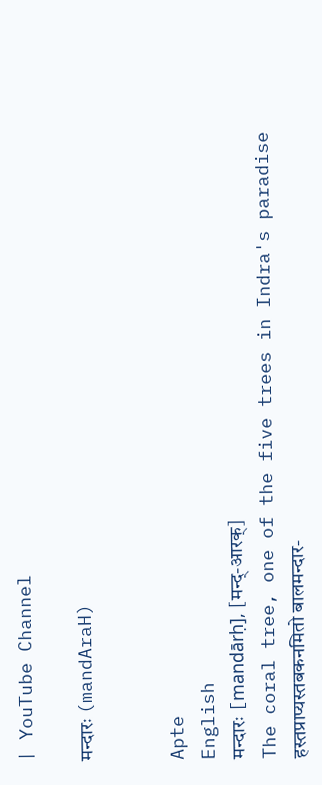| YouTube Channel

मन्दारः (mandAraH)


Apte
English
मन्दारः [mandārḥ], [मन्द्-आरक्]
The coral tree, one of the five trees in Indra's paradise
हस्तप्राप्यस्तबकनमितो बालमन्दार-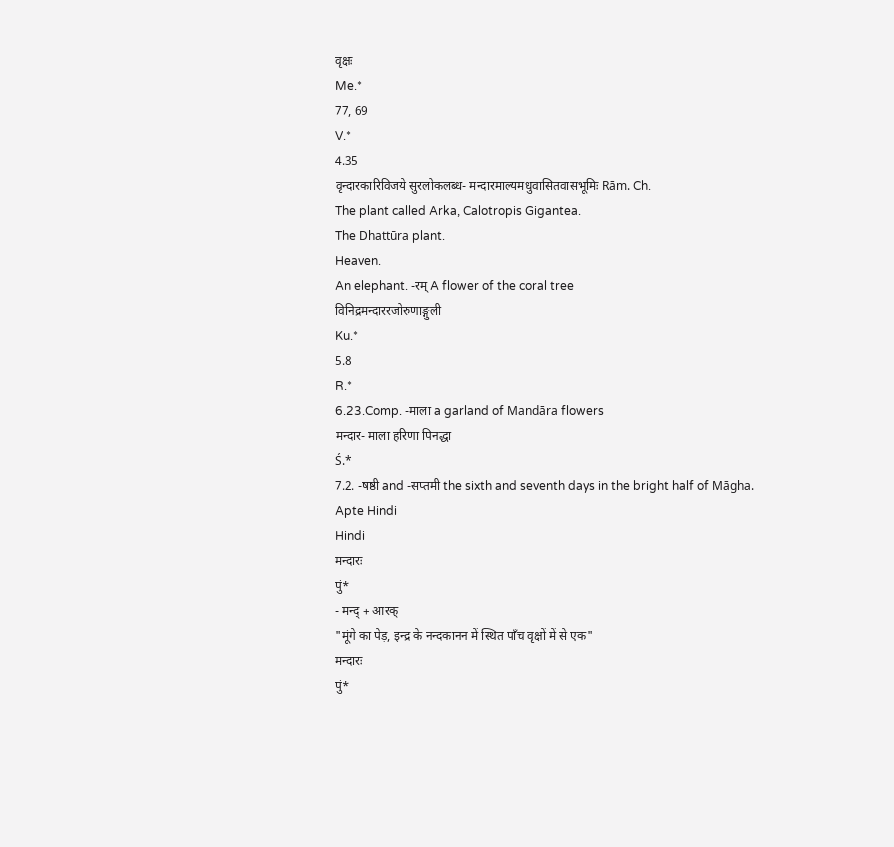वृक्षः
Me.*
77, 69
V.*
4.35
वृन्दारकारिविजये सुरलोकलब्ध- मन्दारमाल्यमधुवासितवासभूमिः Rām. Ch.
The plant called Arka, Calotropis Gigantea.
The Dhattūra plant.
Heaven.
An elephant. -रम् A flower of the coral tree
विनिद्रमन्दाररजोरुणाङ्गुली
Ku.*
5.8
R.*
6.23.Comp. -माला a garland of Mandāra flowers
मन्दार- माला हरिणा पिनद्धा
Ś.*
7.2. -षष्ठी and -सप्तमी the sixth and seventh days in the bright half of Māgha.
Apte Hindi
Hindi
मन्दारः
पुं*
- मन्द् + आरक्
"मूंगे का पेड़, इन्द्र के नन्दकानन में स्थित पाँच वृक्षों में से एक"
मन्दारः
पुं*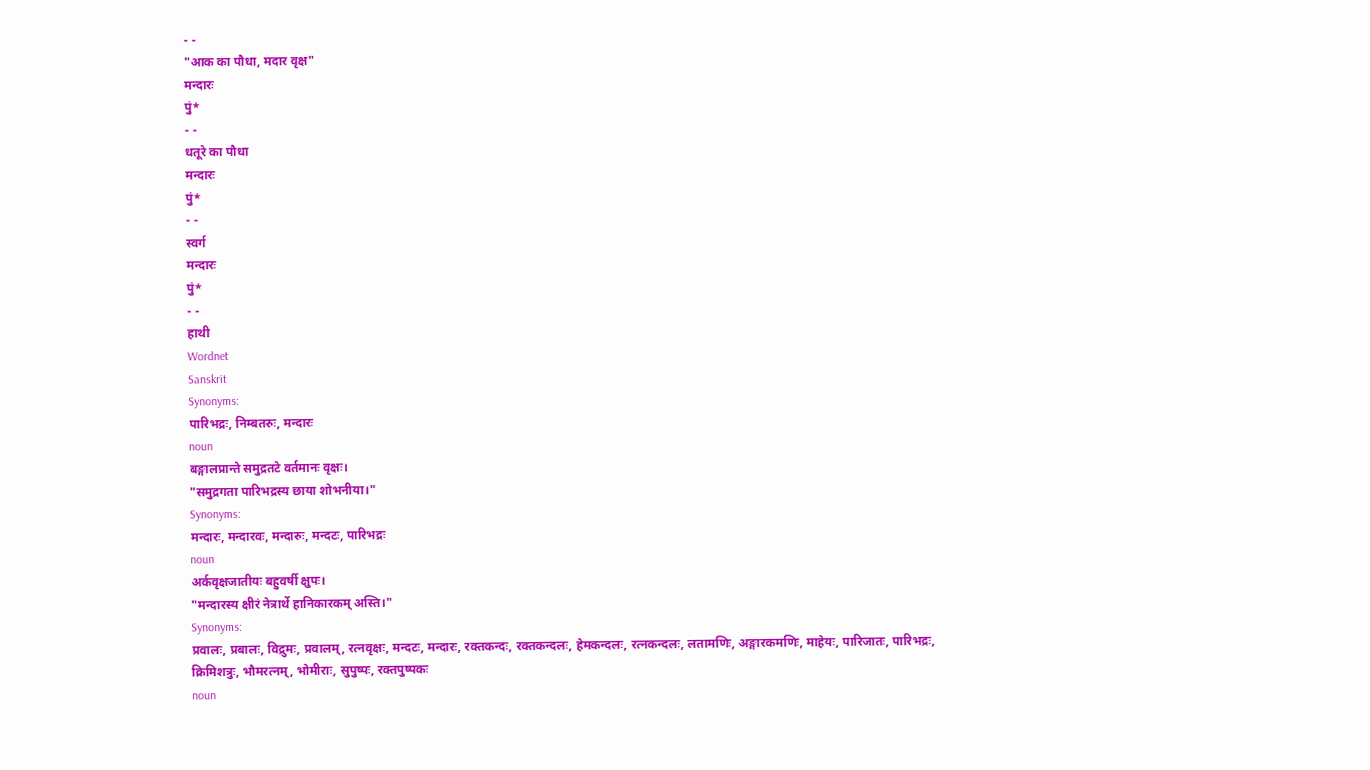- -
"आक का पौधा, मदार वृक्ष"
मन्दारः
पुं*
- -
धतूरे का पौधा
मन्दारः
पुं*
- -
स्वर्ग
मन्दारः
पुं*
- -
हाथी
Wordnet
Sanskrit
Synonyms:
पारिभद्रः, निम्बतरुः, मन्दारः
noun
बङ्गालप्रान्ते समुद्रतटे वर्तमानः वृक्षः।
"समुद्रगता पारिभद्रस्य छाया शोभनीया।"
Synonyms:
मन्दारः, मन्दारवः, मन्दारुः, मन्दटः, पारिभद्रः
noun
अर्कवृक्षजातीयः बहुवर्षी क्षुपः।
"मन्दारस्य क्षीरं नेत्रार्थे हानिकारकम् अस्ति।"
Synonyms:
प्रवालः, प्रबालः, विद्रुमः, प्रवालम्, रत्नवृक्षः, मन्दटः, मन्दारः, रक्तकन्दः, रक्तकन्दलः, हेमकन्दलः, रत्नकन्दलः, लतामणिः, अङ्गारकमणिः, माहेयः, पारिजातः, पारिभद्रः, क्रिमिशत्रुः, भौमरत्नम्, भोमीराः, सुपुष्पः, रक्तपुष्पकः
noun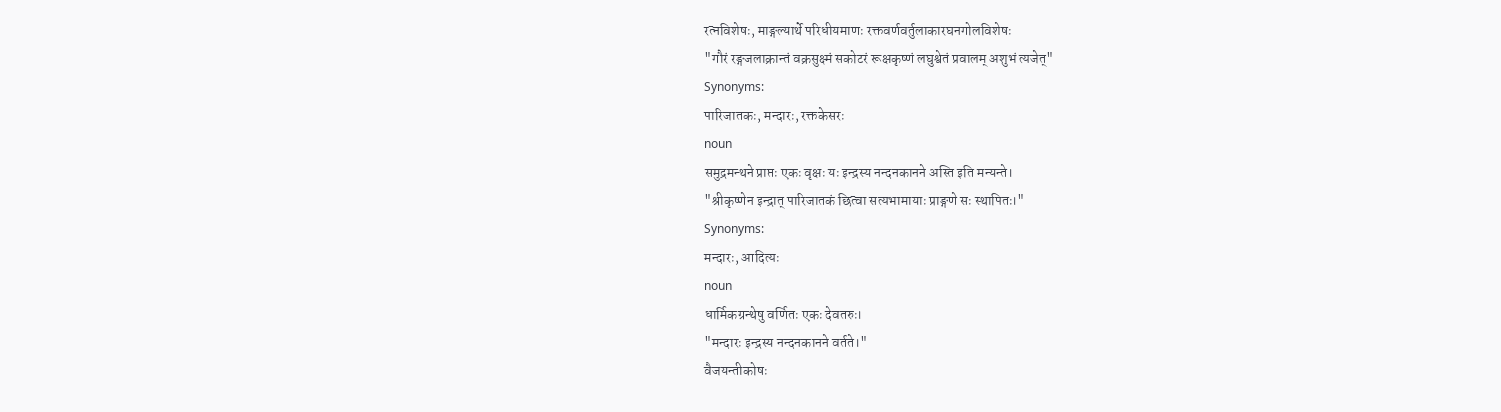रत्नविशेषः, माङ्गल्यार्थे परिधीयमाणः रक्तवर्णवर्तुलाकारघनगोलविशेषः
"गौरं रङ्गजलाक्रान्तं वक्रसुक्ष्मं सकोटरं रूक्षकृष्णं लघुश्वेतं प्रवालम् अशुभं त्यजेत्"
Synonyms:
पारिजातकः, मन्दारः, रक्तकेसरः
noun
समुद्रमन्थने प्राप्तः एकः वृक्षः यः इन्द्रस्य नन्दनकानने अस्ति इति मन्यन्ते।
"श्रीकृष्णेन इन्द्रात् पारिजातकं छित्वा सत्यभामायाः प्राङ्गणे सः स्थापितः।"
Synonyms:
मन्दारः, आदित्यः
noun
धार्मिकग्रन्थेषु वर्णितः एकः देवतरुः।
"मन्दारः इन्द्रस्य नन्दनकानने वर्तते।"
वैजयन्तीकोषः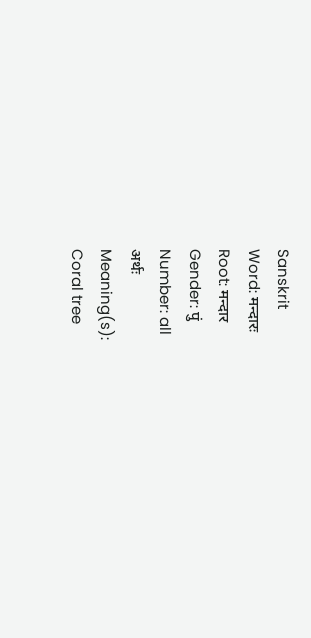Sanskrit
Word: मन्दारः
Root: मन्दार
Gender: पुं
Number: all
अर्थः
Meaning(s):
Coral tree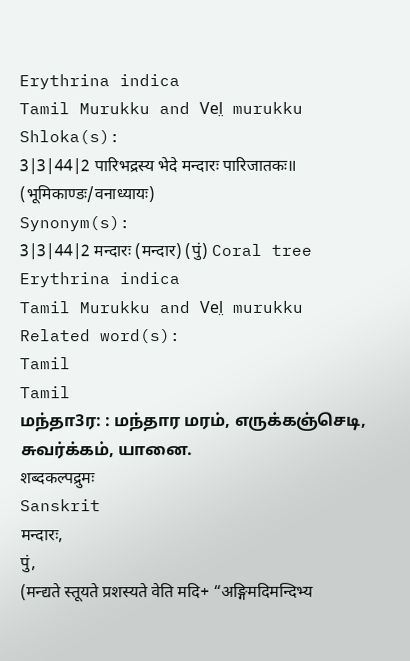Erythrina indica
Tamil Murukku and Vel̤ murukku
Shloka(s):
3|3|44|2 पारिभद्रस्य भेदे मन्दारः पारिजातकः॥ (भूमिकाण्डः/वनाध्यायः)
Synonym(s):
3|3|44|2 मन्दारः (मन्दार) (पुं) Coral tree
Erythrina indica
Tamil Murukku and Vel̤ murukku
Related word(s):
Tamil
Tamil
மந்தா3ர: : மந்தார மரம், எருக்கஞ்செடி, சுவர்க்கம், யானை.
शब्दकल्पद्रुमः
Sanskrit
मन्दारः,
पुं,
(मन्द्यते स्तूयते प्रशस्यते वेति मदि+ “अङ्गिमदिमन्दिभ्य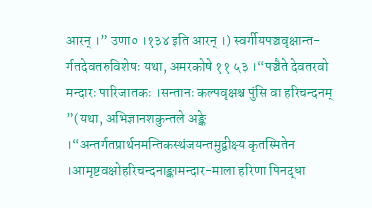आरन् ।” उणा० ।१३४ इति आरन् ।) स्वर्गीयपञ्चवृक्षान्त-र्गतदेवतरुविशेषः यथा, अमरकोषे ११ ५३ ।“पञ्चैते देवतरवो मन्दारः पारिजातकः ।सन्तानः कल्पवृक्षश्च पुंसि वा हरिचन्दनम्
”(यथा, अभिज्ञानशकुन्तले अङ्के ।“अन्तर्गतप्रार्थनमन्तिकस्थंजयन्तमुद्वीक्ष्य कृतस्मितेन ।आमृष्टवक्षोहरिचन्दनाङ्कामन्दार-माला हरिणा पिनद्धा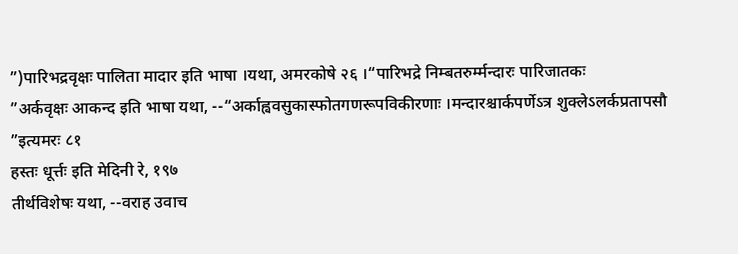”)पारिभद्रवृक्षः पालिता मादार इति भाषा ।यथा, अमरकोषे २६ ।“पारिभद्रे निम्बतरुर्म्मन्दारः पारिजातकः
”अर्कवृक्षः आकन्द इति भाषा यथा, --“अर्काह्ववसुकास्फोतगणरूपविकीरणाः ।मन्दारश्चार्कपर्णेऽत्र शुक्लेऽलर्कप्रतापसौ
”इत्यमरः ८१
हस्तः धूर्त्तः इति मेदिनी रे, १९७
तीर्थविशेषः यथा, --वराह उवाच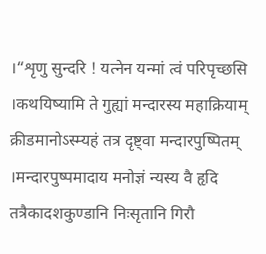।“शृणु सुन्दरि ! यत्नेन यन्मां त्वं परिपृच्छसि ।कथयिष्यामि ते गुह्यां मन्दारस्य महाक्रियाम्
क्रीडमानोऽस्म्यहं तत्र दृष्ट्वा मन्दारपुष्पितम् ।मन्दारपुष्पमादाय मनोज्ञं न्यस्य वै हृदि
तत्रैकादशकुण्डानि निःसृतानि गिरौ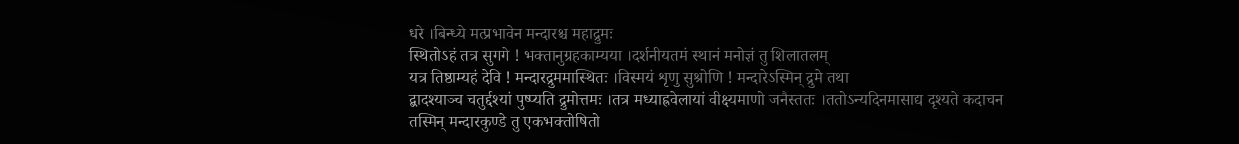धरे ।बिन्ध्ये मत्प्रभावेन मन्दारश्च महाद्रुमः
स्थितोऽहं तत्र सुगगे ! भक्तानुग्रहकाम्यया ।दर्शनीयतमं स्थानं मनोज्ञं तु शिलातलम्
यत्र तिष्ठाम्यहं देवि ! मन्दारद्रुममास्थितः ।विस्मयं शृणु सुश्रोणि ! मन्दारेऽस्मिन् द्रुमे तथा
द्बादश्याञ्च चतुर्द्दश्यां पुष्प्यति द्रुमोत्तमः ।तत्र मध्याह्रवेलायां वीक्ष्यमाणो जनैस्ततः ।ततोऽन्यदिनमासाद्य दृश्यते कदाचन
तस्मिन् मन्दारकुण्डे तु एकभक्तोषितो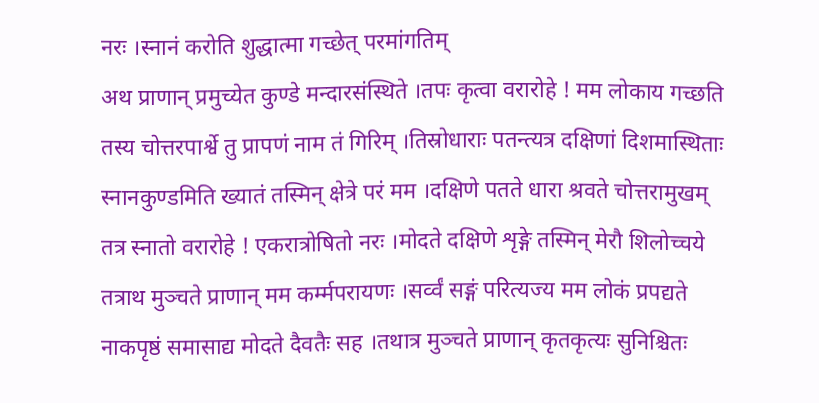नरः ।स्नानं करोति शुद्धात्मा गच्छेत् परमांगतिम्
अथ प्राणान् प्रमुच्येत कुण्डे मन्दारसंस्थिते ।तपः कृत्वा वरारोहे ! मम लोकाय गच्छति
तस्य चोत्तरपार्श्वे तु प्रापणं नाम तं गिरिम् ।तिस्रोधाराः पतन्त्यत्र दक्षिणां दिशमास्थिताः
स्नानकुण्डमिति ख्यातं तस्मिन् क्षेत्रे परं मम ।दक्षिणे पतते धारा श्रवते चोत्तरामुखम्
तत्र स्नातो वरारोहे ! एकरात्रोषितो नरः ।मोदते दक्षिणे शृङ्गे तस्मिन् मेरौ शिलोच्चये
तत्राथ मुञ्चते प्राणान् मम कर्म्मपरायणः ।सर्व्वं सङ्गं परित्यज्य मम लोकं प्रपद्यते
नाकपृष्ठं समासाद्य मोदते दैवतैः सह ।तथात्र मुञ्चते प्राणान् कृतकृत्यः सुनिश्चितः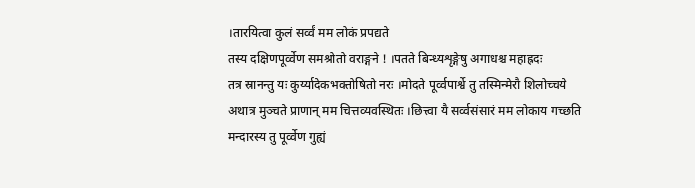।तारयित्वा कुलं सर्व्वं मम लोकं प्रपद्यते
तस्य दक्षिणपूर्व्वेण समश्रोतो वराङ्गने ! ।पतते बिन्ध्यशृङ्गेषु अगाधश्च महाह्रदः
तत्र स्रानन्तु यः कुर्य्यादेकभक्तोषितो नरः ।मोदते पूर्व्वपार्श्वे तु तस्मिन्मेरौ शिलोच्चये
अथात्र मुञ्चते प्राणान् मम चित्तव्यवस्थितः ।छित्त्वा यै सर्व्वसंसारं मम लोकाय गच्छति
मन्दारस्य तु पूर्व्वेण गुह्यं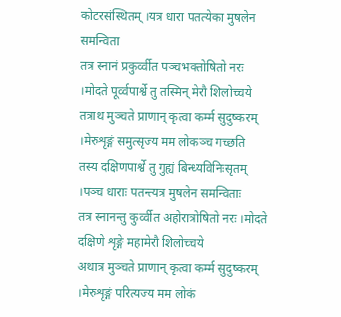कोटरसंस्थितम् ।यत्र धारा पतत्येका मुषलेन समन्विता
तत्र स्नानं प्रकुर्व्वीत पञ्चभक्तोषितो नरः ।मोदते पूर्व्वपार्श्वे तु तस्मिन् मेरौ शिलोच्चये
तत्राथ मुञ्चते प्राणान् कृत्वा कर्म्म सुदुष्करम् ।मेरुशृङ्गं समुत्सृज्य मम लोकञ्च गच्छति
तस्य दक्षिणपार्श्वे तु गुह्यं बिन्ध्यविनिःसृतम् ।पञ्च धाराः पतन्त्यत्र मुषलेन समन्विताः
तत्र स्नानन्तु कुर्व्वीत अहोरात्रोषितो नरः ।मोदते दक्षिणे शृङ्गे महामेरौ शिलोच्चये
अथात्र मुञ्चते प्राणान् कृत्वा कर्म्म सुदुष्करम् ।मेरुशृङ्गं परित्यज्य मम लोकं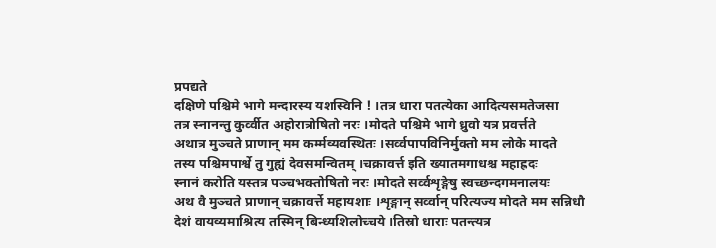प्रपद्यते
दक्षिणे पश्चिमे भागे मन्दारस्य यशस्विनि ! ।तत्र धारा पतत्येका आदित्यसमतेजसा
तत्र स्नानन्तु कुर्व्वीत अहोरात्रोषितो नरः ।मोदते पश्चिमे भागे ध्रुवो यत्र प्रवर्त्तते
अथात्र मुञ्चते प्राणान् मम कर्म्मव्यवस्थितः ।सर्व्वपापविनिर्मुक्तो मम लोके मादते
तस्य पश्चिमपार्श्वे तु गुह्यं देवसमन्वितम् ।चक्रावर्त्त इति ख्यातमगाधश्च महाह्रदः
स्नानं करोति यस्तत्र पञ्चभक्तोषितो नरः ।मोदते सर्व्वशृङ्गेषु स्वच्छन्दगमनालयः
अथ वै मुञ्चते प्राणान् चक्रावर्त्ते महायशाः ।शृङ्गान् सर्व्वान् परित्यज्य मोदते मम सन्निधौ
देशं वायव्यमाश्रित्य तस्मिन् बिन्ध्यशिलोच्चये ।तिस्रो धाराः पतन्त्यत्र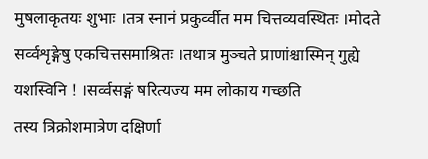मुषलाकृतयः शुभाः ।तत्र स्नानं प्रकुर्व्वीत मम चित्तव्यवस्थितः ।मोदते सर्व्वशृङ्गेषु एकचित्तसमाश्रितः ।तथात्र मुञ्चते प्राणांश्चास्मिन् गुह्ये यशस्विनि ! ।सर्व्वसङ्गं षरित्यज्य मम लोकाय गच्छति
तस्य त्रिक्रोशमात्रेण दक्षिर्णा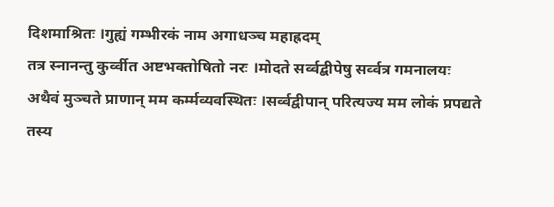दिशमाश्रितः ।गुह्यं गम्भीरकं नाम अगाधञ्च महाह्रदम्
तत्र स्नानन्तु कुर्व्वीत अष्टभक्तोषितो नरः ।मोदते सर्व्वद्बीपेषु सर्व्वत्र गमनालयः
अथैवं मुञ्चते प्राणान् मम कर्म्मव्यवस्थितः ।सर्व्वद्वीपान् परित्यज्य मम लोकं प्रपद्यते
तस्य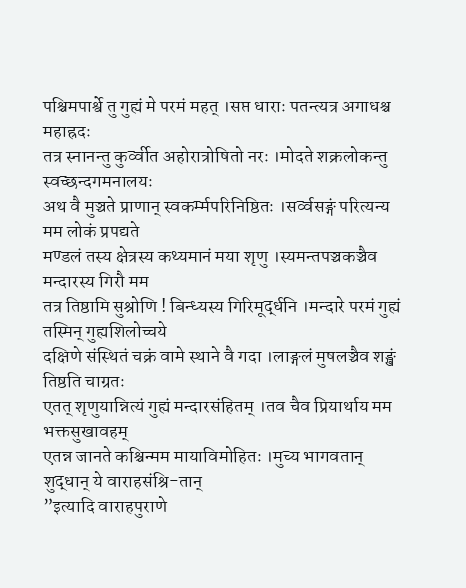पश्चिमपार्श्वे तु गुह्यं मे परमं महत् ।सप्त धाराः पतन्त्यत्र अगाधश्च महाह्रदः
तत्र स्नानन्तु कुर्व्वीत अहोरात्रोषितो नरः ।मोदते शक्रलोकन्तु स्वच्छन्दगमनालयः
अथ वै मुञ्चते प्राणान् स्वकर्म्मपरिनिष्ठितः ।सर्व्वसङ्गं परित्यन्य मम लोकं प्रपद्यते
मण्डलं तस्य क्षेत्रस्य कथ्यमानं मया शृणु ।स्यमन्तपञ्चकञ्चैव मन्दारस्य गिरौ मम
तत्र तिष्ठामि सुश्रोणि ! बिन्ध्यस्य गिरिमूर्द्धनि ।मन्दारे परमं गुह्यं तस्मिन् गुह्यशिलोच्चये
दक्षिणे संस्थितं चक्रं वामे स्थाने वै गदा ।लाङ्गलं मुषलञ्चैव शङ्खं तिष्ठति चाग्रतः
एतत् शृणुयान्नित्यं गुह्यं मन्दारसंहितम् ।तव चैव प्रियार्थाय मम भक्तसुखावहम्
एतन्न जानते कश्चिन्मम मायाविमोहितः ।मुच्य भागवतान् शुद्धान् ये वाराहसंश्रि-तान्
”इत्यादि वाराहपुराणे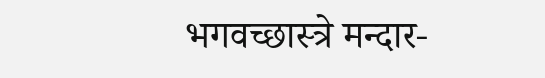भगवच्छास्त्रे मन्दार-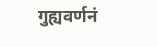गुह्यवर्णनं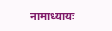नामाध्यायः